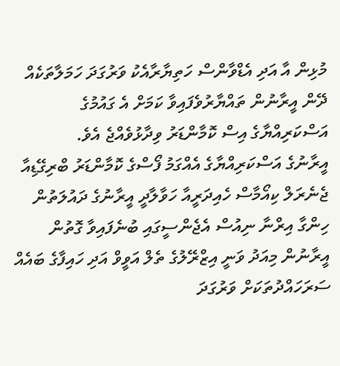މުޅިން އާ އަދި އެޑްވާންސް ހަތިޔާރާއެކު ވަރުގަދަ ހަމަލާތަކެއް ދޭން އީރާނުން ތައްޔާރުވެފައިވާ ކަމަށް އެ ގައުމުގެ އަސްކަރިއްޔާގެ އިސް ކޮމާންޑަރު ވިދާޅުވެއްޖެ އެވެ.
އީރާނުގެ އަސްކަރިއްޔާގެ އެއްގަމު ފޯސްގެ ކޮމާންޑަރު ބްރިގޭޑިއާ ޖެނެރަލް ކިއޯމާސް ހެއިދަރީއާ ހަވާލާދީ އީރާނުގެ ދައުލަތުން ހިންގާ އިރްނާ ނިއުސް އެޖެންސީގައި ބުނެފައިވާ ގޮތުން އީރާނުން މިއަދު ވަނީ އިޒްރޭލުގެ ތެލް އަވީވް އަދި ހައިފާގެ ބައެއް ސަރަހައްދުތަކަށް ވަރުގަދަ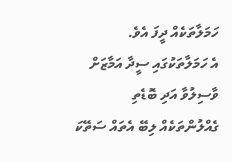ހަމަލާތަކެއް ދީފަ އެވެ.
އެ ހަމަލާތަކުގައި ސީދާ އަމާޒަށް ވާސިލުވާ އަދި ބޮޑެތި ގެއްލުންތަކެއް ލިބޭ އެތައް ސަތޭކަ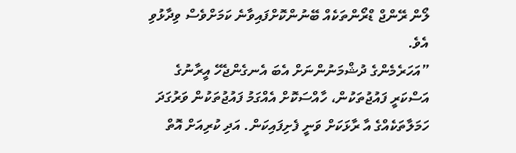ލޯން ރޭންޖް ޑްރޯންތަކެއް ބޭނުންކޮށްފައިވާނެ ކަމަށްވެސް ވިދާޅުވި އެވެ.
”އަހަރެމެންގެ ދުޝްމަނުންނަށް އެބަ އެނގެންޖެހޭ އީރާނުގެ އަސްކަރީ ފައުޖުތަކުން، ހާއްސަކޮށް އެއްގަމު ފައުޖުތަކުން ވަރުގަދަ ހަމަލާތަކެއްގެ އާ ރާޅަކަށް ވަނީ ފެށިފައިކަން. އަދި ކުރިއަށް އޮތް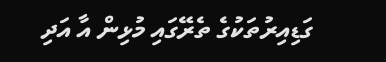ގަޑިއިރުތަކުގެ ތެރޭގައި މުޅިން އާ އަދި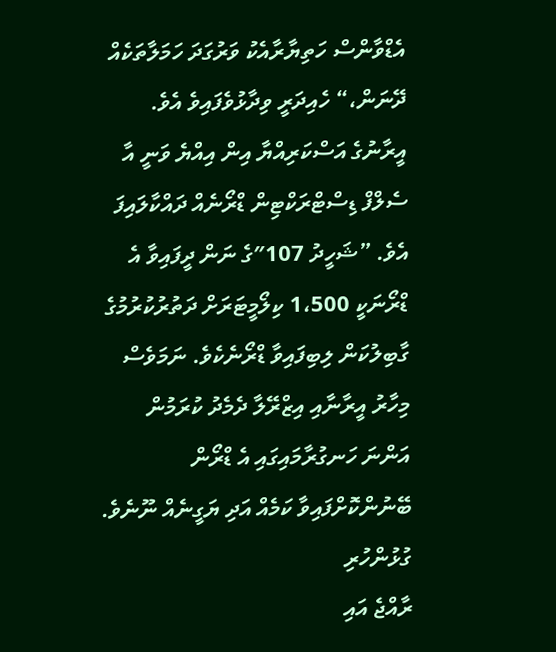އެޑްވާންސް ހަތިޔާރާއެކު ވަރުގަދަ ހަމަލާތަކެއް ދޭނަން،“ ހެއިދަރީ ވިދާޅުވެފައިވެ އެވެ.
އީރާނުގެ އަސްކަރިއްޔާ އިން އިއްޔެ ވަނީ އާ ސެލްފް ޑިސްޓްރަކްޓިން ޑްރޯނެއް ދައްކާލައިފަ އެވެ. ”ޝަހީދު 107″ގެ ނަން ދީފައިވާ އެ ޑްރޯނަކީ 1،500 ކިލޯމީޓަރަށް ދަތުރުކުރުމުގެ ގާބިލުކަން ލިބިފައިވާ ޑްރޯނެކެވެ. ނަމަވެސް މިހާރު އީރާނާއި އިޒްރޭލާ ދެމެދު ކުރަމުން އަންނަ ހަނގުރާމައިގައި އެ ޑްރޯން ބޭނުންކޮށްފައިވާ ކަމެއް އަދި ޔަގީނެއް ނޫނެވެ.
ގުޅުންހުރި
ރާއްޖެ އައި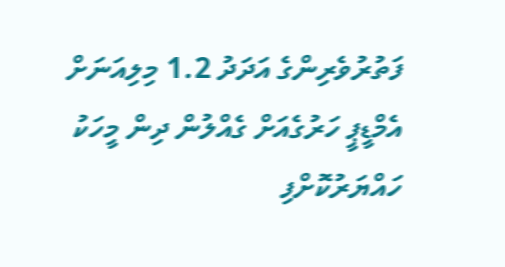ފަތުރުވެރިންގެ އަދަދު 1.2 މިލިއަނަށް
އެމްޑީޕީ ހަރުގެއަށް ގެއްލުން ދިން މީހަކު ހައްޔަރުކޮށްފި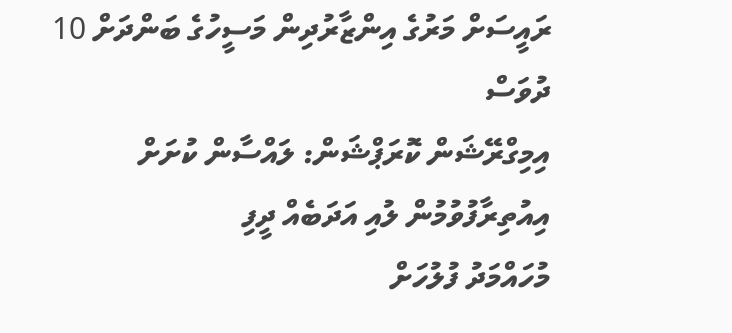ރައީސަށް މަރުގެ އިންޒާރުދިން މަސީހުގެ ބަންދަށް 10 ދުވަސް
އިމިގްރޭޝަން ކޮރަޕްޝަން: ލައްސާން ކުށަށް އިއުތިރާފުވުމުން ލުއި އަދަބެއް ދީފި
މުހައްމަދު ފުލުހަށް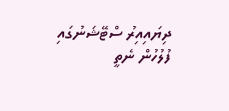ދިޔައިއިރު ސްޓޭޝަނުގައި ފުލުހުން ނެތީ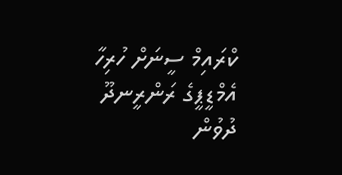ކްރައިމް ސީނަށް ހުރިހާ
އެމްޑީޕީގެ ރަންރީނދޫ ދުވުން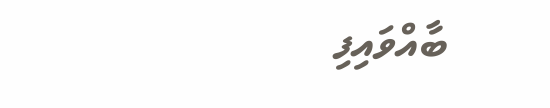ބާއްވައިފި